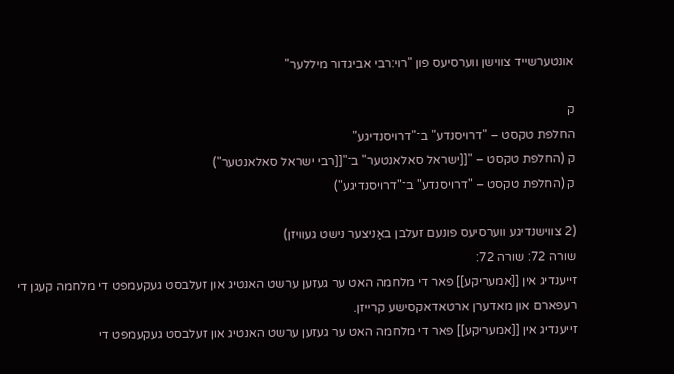אונטערשייד צווישן ווערסיעס פון "רוי:רבי אביגדור מיללער"

ק
החלפת טקסט – "דרויסנדע" ב־"דרויסנדיגע"
ק (החלפת טקסט – "[[ישראל סאלאנטער" ב־"[[רבי ישראל סאלאנטער")
ק (החלפת טקסט – "דרויסנדע" ב־"דרויסנדיגע")

(2 צווישנדיגע ווערסיעס פונעם זעלבן באַניצער נישט געוויזן)
שורה 72: שורה 72:
זייענדיג אין [[אמעריקע]] פאר די מלחמה האט ער געזען ערשט האנטיג און זעלבסט געקעמפט די מלחמה קעגן די רעפארם און מאדערן ארטאדאקסישע קרייזן.
זייענדיג אין [[אמעריקע]] פאר די מלחמה האט ער געזען ערשט האנטיג און זעלבסט געקעמפט די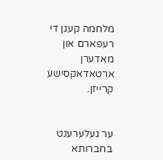מלחמה קעגן די רעפארם און מאדערן ארטאדאקסישע קרייזן.


ער געלערענט בחברותא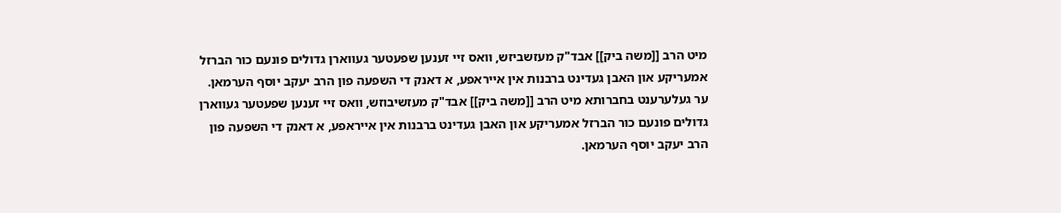מיט הרב [[משה ביק]] אבד"ק מעזשביזש, וואס זיי זענען שפעטער געווארן גדולים פונעם כור הברזל אמעריקע און האבן געדינט ברבנות אין אייראפע, א דאנק די השפעה פון הרב יעקב יוסף הערמאן.
ער געלערענט בחברותא מיט הרב [[משה ביק]] אבד"ק מעזשיבוזש, וואס זיי זענען שפעטער געווארן גדולים פונעם כור הברזל אמעריקע און האבן געדינט ברבנות אין אייראפע, א דאנק די השפעה פון הרב יעקב יוסף הערמאן.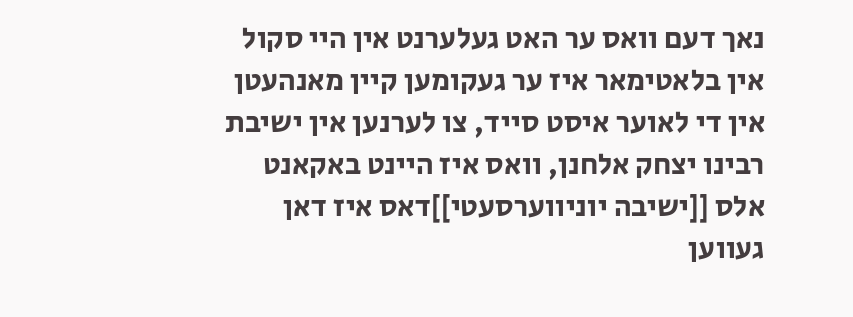נאך דעם וואס ער האט געלערנט אין היי סקול אין בלאטימאר איז ער געקומען קיין מאנהעטן אין די לאוער איסט סייד, צו לערנען אין ישיבת רבינו יצחק אלחנן, וואס איז היינט באקאנט אלס [[ישיבה יוניווערסעטי]]דאס איז דאן געווען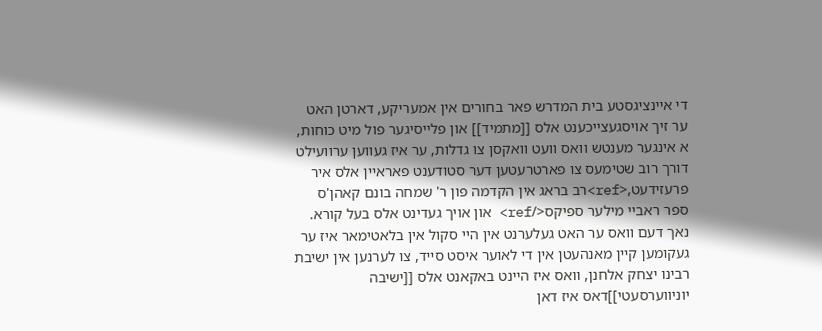די איינציגסטע בית המדרש פאר בחורים אין אמעריקע, דארטן האט ער זיך אויסגעצייכענט אלס [[מתמיד]] און פלייסיגער פול מיט כוחות, א אינגער מענטש וואס וועט וואקסן צו גדלות, ער איז געווען ערוועילט דורך רוב שטימעס צו פארטרעטען דער סטודענט פאראיין אלס איר פרעזידעט,<ref>רב בראג אין הקדמה פון ר' שמחה בונם קאהן'ס ספר ראביי מילער ספיקס</ref> און אויך געדינט אלס בעל קורא.
נאך דעם וואס ער האט געלערנט אין היי סקול אין בלאטימאר איז ער געקומען קיין מאנהעטן אין די לאוער איסט סייד, צו לערנען אין ישיבת רבינו יצחק אלחנן, וואס איז היינט באקאנט אלס [[ישיבה יוניווערסעטי]]דאס איז דאן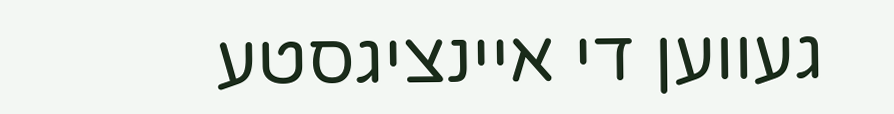געווען די איינציגסטע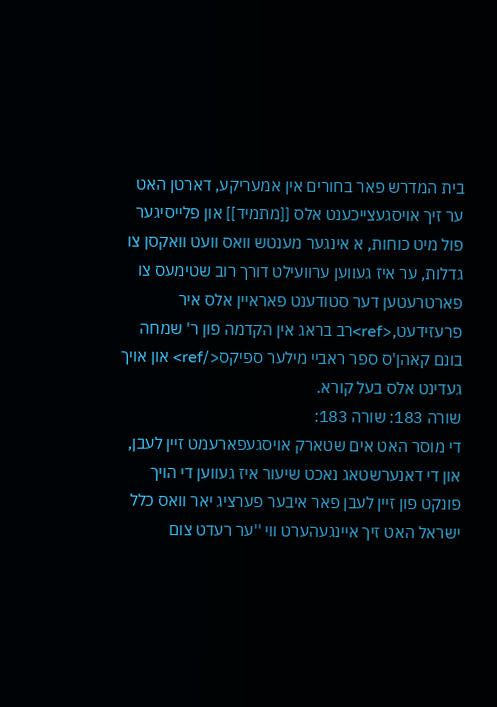בית המדרש פאר בחורים אין אמעריקע, דארטן האט ער זיך אויסגעצייכענט אלס [[מתמיד]] און פלייסיגער פול מיט כוחות, א אינגער מענטש וואס וועט וואקסן צו גדלות, ער איז געווען ערוועילט דורך רוב שטימעס צו פארטרעטען דער סטודענט פאראיין אלס איר פרעזידעט,<ref>רב בראג אין הקדמה פון ר' שמחה בונם קאהן'ס ספר ראביי מילער ספיקס</ref> און אויך געדינט אלס בעל קורא.
שורה 183: שורה 183:
די מוסר האט אים שטארק אויסגעפארעמט זיין לעבן, און די דאנערשטאג נאכט שיעור איז געווען די הויך פונקט פון זיין לעבן פאר איבער פערציג יאר וואס כלל ישראל האט זיך איינגעהערט ווי ''ער רעדט צום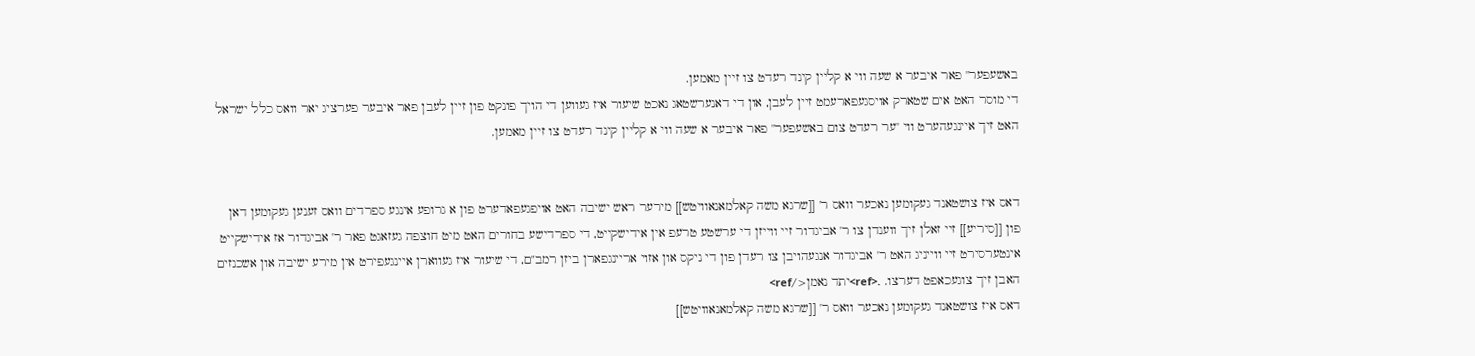באשעפער'' פאר איבער א שעה ווי א קליין קינד רעדט צו זיין מאמען.
די מוסר האט אים שטארק אויסגעפארעמט זיין לעבן, און די דאנערשטאג נאכט שיעור איז געווען די הויך פונקט פון זיין לעבן פאר איבער פערציג יאר וואס כלל ישראל האט זיך איינגעהערט ווי ''ער רעדט צום באשעפער'' פאר איבער א שעה ווי א קליין קינד רעדט צו זיין מאמען.


דאס איז צושטאנד געקומען נאכער וואס ר' [[שרגא משה קאלמאנאוויטש]] מירער ראש ישיבה האט אויפגעפאדערט פון א גרופע אינגע ספרדים וואס זענען געקומען דאן פון [[סיריע]] זיי זאלן זיך ווענדן צו ר' אביגדור זיי ווייזן די ערשטע טרעפ אין אידישקייט, די ספרדישע בחורים האט מיט חוצפה געזאגט פאר ר' אביגדור אז אידישקייט אינטערסירט זיי ווייניג האט ר' אביגדור אנגעהויבן צו רעדן פון די ניקס און אזוי אריינגפארן ביזן רמב"ם, די שיעור איז געווארן איינגעפירט אין מירע ישיבה און אשכנזים האבן זיך צוגעכאפט דערצו. .<ref>יתד נאמן</ref>
דאס איז צושטאנד געקומען נאכער וואס ר' [[שרגא משה קאלמאנאוויטש]]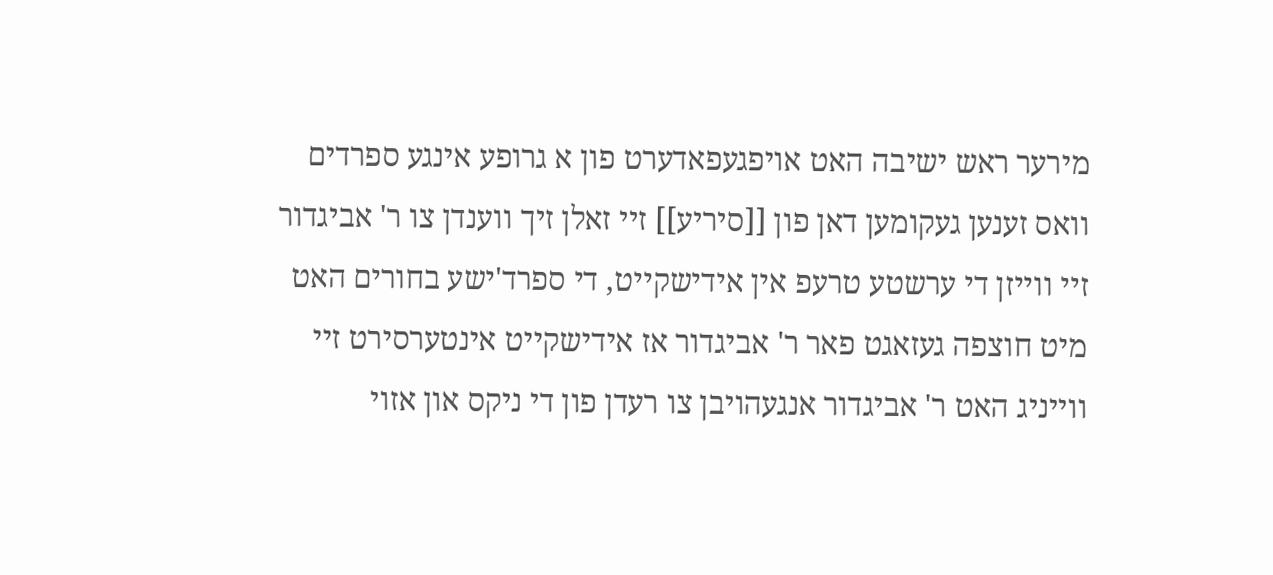מירער ראש ישיבה האט אויפגעפאדערט פון א גרופע אינגע ספרדים וואס זענען געקומען דאן פון [[סיריע]] זיי זאלן זיך ווענדן צו ר' אביגדור זיי ווייזן די ערשטע טרעפ אין אידישקייט, די ספרד'ישע בחורים האט מיט חוצפה געזאגט פאר ר' אביגדור אז אידישקייט אינטערסירט זיי ווייניג האט ר' אביגדור אנגעהויבן צו רעדן פון די ניקס און אזוי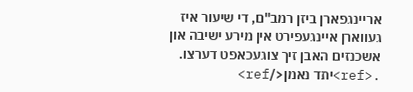אריינגפארן ביזן רמב"ם, די שיעור איז געווארן איינגעפירט אין מירע ישיבה און אשכנזים האבן זיך צוגעכאפט דערצו. .<ref>יתד נאמן</ref>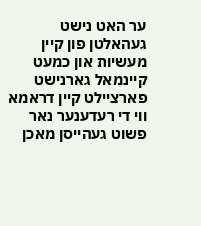ער האט נישט געהאלטן פון קיין מעשיות און כמעט קיינמאל גארנישט פארציילט קיין דראמא ווי די רעדענער נאר פשוט געהייסן מאכן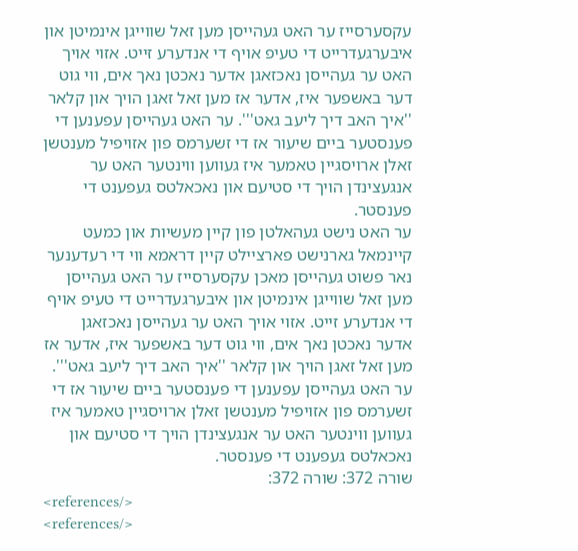עקסערסייז ער האט געהייסן מען זאל שווייגן אינמיטן און איבערגעדרייט די טעיפ אויף די אנדערע זייט. אזוי אויך האט ער געהייסן נאכזאגן אדער נאכטן נאך אים, ווי גוט דער באשפער איז, אדער אז מען זאל זאגן הויך און קלאר ''איך האב דיך ליעב גאט'''. ער האט געהייסן עפענען די פענסטער ביים שיעור אז די זשערמס פון אזויפיל מענטשן זאלן ארויסגיין טאמער איז געווען ווינטער האט ער אנגעצינדן הויך די סטיעם און נאכאלטס געפענט די פענסטר.
ער האט נישט געהאלטן פון קיין מעשיות און כמעט קיינמאל גארנישט פארציילט קיין דראמא ווי די רעדענער נאר פשוט געהייסן מאכן עקסערסייז ער האט געהייסן מען זאל שווייגן אינמיטן און איבערגעדרייט די טעיפ אויף די אנדערע זייט. אזוי אויך האט ער געהייסן נאכזאגן אדער נאכטן נאך אים, ווי גוט דער באשפער איז, אדער אז מען זאל זאגן הויך און קלאר ''איך האב דיך ליעב גאט'''. ער האט געהייסן עפענען די פענסטער ביים שיעור אז די זשערמס פון אזויפיל מענטשן זאלן ארויסגיין טאמער איז געווען ווינטער האט ער אנגעצינדן הויך די סטיעם און נאכאלטס געפענט די פענסטר.
שורה 372: שורה 372:
<references/>
<references/>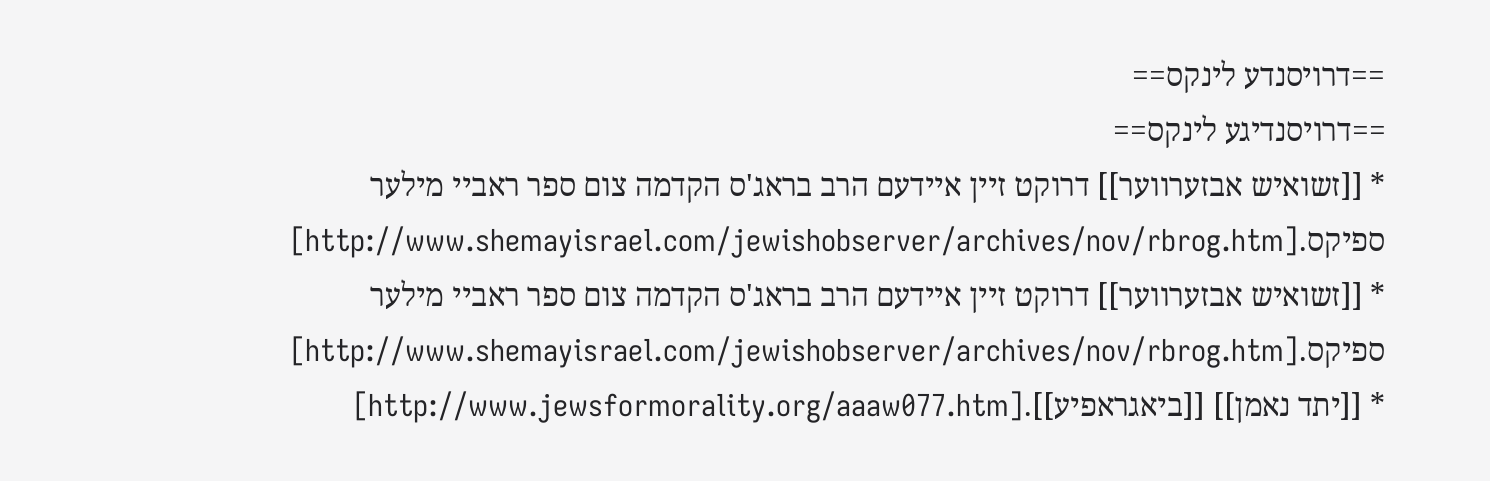==דרויסנדע לינקס==
==דרויסנדיגע לינקס==
* [[זשואיש אבזערווער]] דרוקט זיין איידעם הרב בראג'ס הקדמה צום ספר ראביי מילער ספיקס.[http://www.shemayisrael.com/jewishobserver/archives/nov/rbrog.htm]
* [[זשואיש אבזערווער]] דרוקט זיין איידעם הרב בראג'ס הקדמה צום ספר ראביי מילער ספיקס.[http://www.shemayisrael.com/jewishobserver/archives/nov/rbrog.htm]
* [[יתד נאמן]] [[ביאגראפיע]].[http://www.jewsformorality.org/aaaw077.htm]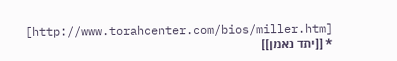[http://www.torahcenter.com/bios/miller.htm]
* [[יתד נאמן]]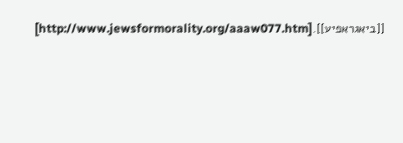[[ביאגראפיע]].[http://www.jewsformorality.org/aaaw077.htm]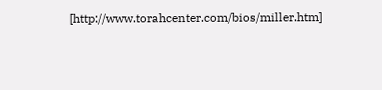[http://www.torahcenter.com/bios/miller.htm]